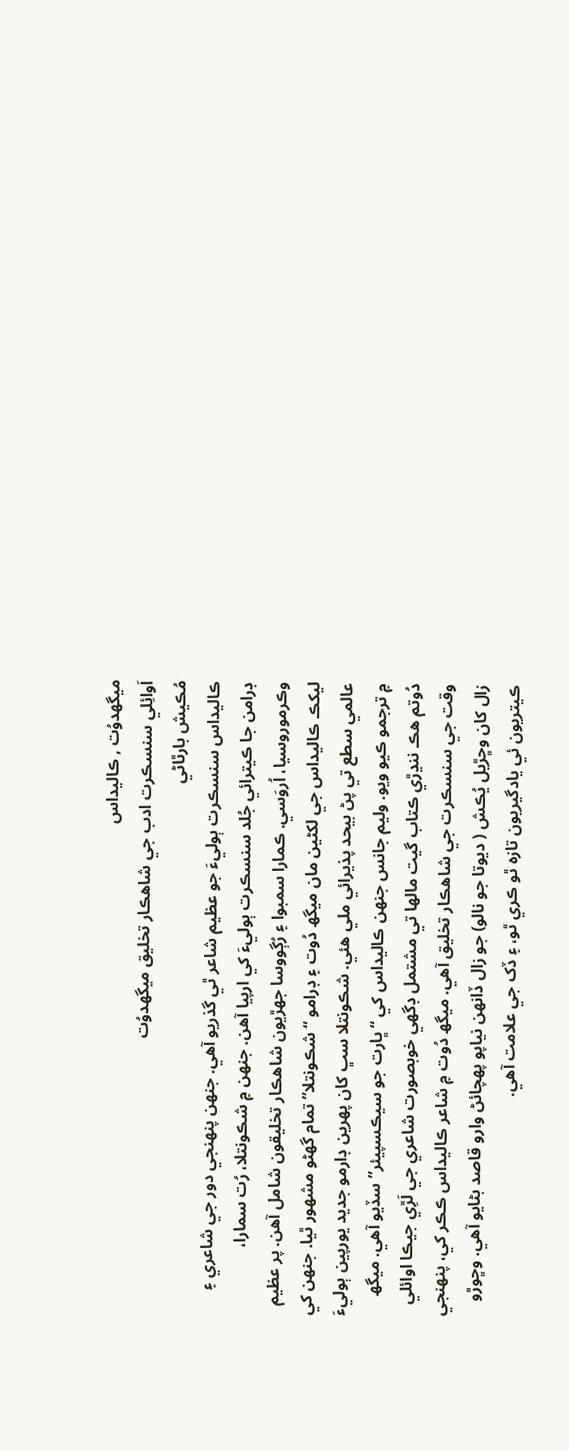ميگھدوُت , ڪاليداس
اَوائِلي سنسڪرت ادب جي شاھڪار تخليق ميگھدوُت
مُڪيش بارٿاڻي
ڪاليداس سنسڪرت ٻوليءَ جو عظيم شاعر ٿي گذريو آھي. جنھن پنھنجي دور جي شاعري ۽ ڊرامن جا ڪيترائي جُلد سنسڪرت ٻوليءَ کي ارپيا آھن. جنھن ۾ شڪونتلا، رُت سمارا، وڪرموروسيا، اُروَسي. ڪمارا سمبوا ۽ رُڳووسا جھڙيون شاھڪار تخليقون شامل آھن. پر عظيم ليکڪ ڪاليداس جي لکڻين مان ميگھ دُوت ۽ ڊرامو “شڪونتلا” تمام گھڻو مشھور ٿيا. جنھن کي عالمي سطع تي پڻ بيحد پذيرائي ملي ھئي. شڪونتلا سڀ کان پھرين ڊارمو جديد يورپين ٻوليءَ ۾ ترجمو ڪيو ويو. وليم جانس جنھن ڪاليداس کي “ڀارت جو سيڪسپيئر” سڏيو آھي. ميگھ دُوتم ھڪ ننڍڙي ڪتاب گيت مالھا تي مشتمل ڊگھي خوبصورت شاعري جي لَڙِي جيڪا اوائلي وقت جي سنسڪرت جي شاھڪار تخليق آھي. ميگھ دُوت ۾ شاعر ڪاليداس ڪڪر کي، پنھنجي زال کان وڇڙيل يُڪش ( ديوتا جو نالو) جو زال ڏانھن نياپو پھچائڻ وارو قاصد بڻايو آھي. وڇوڙو ڪيتريون ئي يادگيريون تازه ٿو ڪري ٿو، ۽ ڏک جي علامت آھي.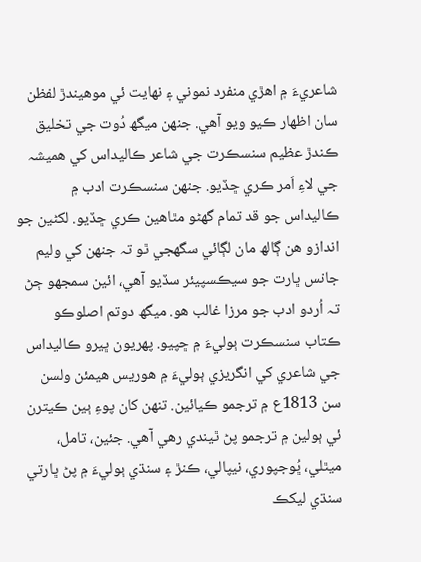شاعريءَ ۾ اھڙي منفرد نموني ۽ نھايت ئي موھيندڙ لفظن سان اظھار ڪيو ويو آھي. جنھن ميگھ دُوت جي تخليق ڪندڙ عظيم سنسڪرت جي شاعر ڪاليداس کي ھميشہ جي لاءِ اَمر ڪري ڇڏيو. جنھن سنسڪرت ادب ۾ ڪاليداس جو قد تمام گھڻو مٿاھين ڪري ڇڏيو. لکڻين جو اندازو ھن ڳالھ مان لڳائي سگھجي ٿو تہ جنھن کي وليم جانس ڀارت جو سيڪسپيئر سڏيو آھي، ائين سمجھو ڄڻ تہ اُردو ادب جو مرزا غالب ھو. ميگھ دوتم اصلوڪو ڪتاب سنسڪرت ٻوليءَ ۾ ڇپيو. پھريون ڀيرو ڪاليداس جي شاعري کي انگريزي ٻوليءَ ۾ ھوريس ھيمئن ولسن سن 1813ع ۾ ترجمو ڪيائين. تنھن کان پوءِ ٻين ڪيترن ئي ٻولين ۾ ترجمو پڻ ٿيندي رھي آھي. جئين، تامل، ميٿلي، ڀُوجپوري، نيپالي، ڪنڙ ۽ سنڌي ٻوليءَ ۾ پڻ ڀارتي سنڌي ليکڪ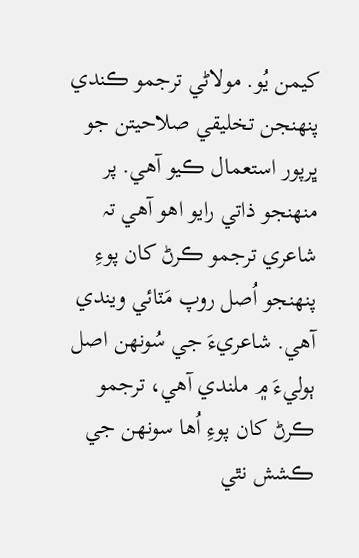کيمن يُو. مولاڻي ترجمو ڪندي پنھنجن تخليقي صلاحيتن جو ڀرپور استعمال ڪيو آھي. پر منھنجو ذاتي رايو اھو آھي تہ شاعري ترجمو ڪرڻ کان پوءِ پنھنجو اُصل روپ مَٽائي ويندي آھي. شاعريءَ جي سُونھن اصل ٻوليءَ ۾ ملندي آھي، ترجمو ڪرڻ کان پوءِ اُھا سونھن جي ڪشش نٿي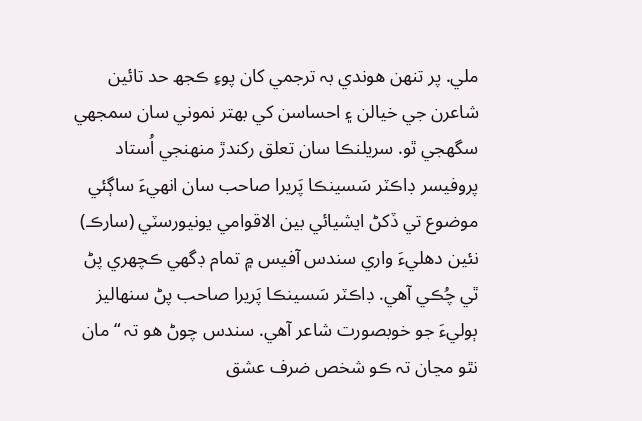ملي. پر تنھن ھوندي بہ ترجمي کان پوءِ ڪجھ حد تائين شاعرن جي خيالن ۽ احساسن کي بھتر نموني سان سمجھي سگھجي ٿو. سريلنڪا سان تعلق رکندڙ منھنجي اُستاد پروفيسر ڊاڪٽر سَسينڪا پَريرا صاحب سان انھيءَ ساڳئي موضوع تي ڏکڻ ايشيائي بين الاقوامي يونيورسٽي (سارڪ) نئين دھليءَ واري سندس آفيس ۾ تمام ڊگھي ڪچھري پڻ ٿي چُڪي آھي. ڊاڪٽر سَسينڪا پَريرا صاحب پڻ سنھاليز ٻوليءَ جو خوبصورت شاعر آھي. سندس چوڻ ھو تہ “ مان نٿو مڃان تہ ڪو شخص ضرف عشق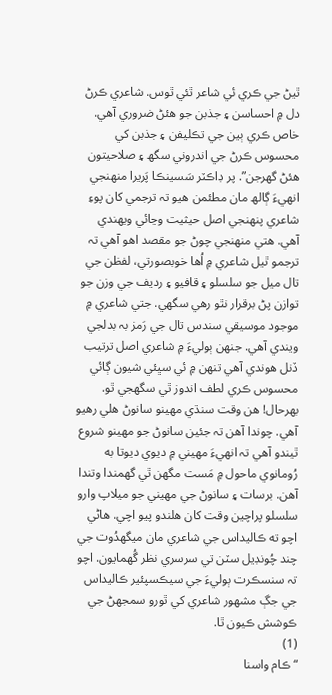ٿيڻ جي ڪري ئي شاعر ٿئي ٿوس. شاعري ڪرڻ دل ۾ احساسن ۽ جذبن جو ھئڻ ضروري آھي. خاص ڪري ٻين جي تڪليفن ۽ جذبن کي محسوس ڪرڻ جي اندروني سگھ ۽ صلاحيتون ھئڻ گھرجن”. پر ڊاڪٽر سَسينڪا پَريرا منھنجي انھيءَ ڳالھ مان مطئمن ھيو تہ ترجمي کان پوءِ شاعري پنھنجي اصل حيثيت وڃائي ويھندي آھي. ھتي منھنجي چوڻ جو مقصد اھو آھي تہ ترجمو ٿيل شاعري ۾ اُھا خوبصورتي، لفظن جي تال ميل جو سلسلو ۽ قافيو ۽ رديف جي وزن جو توازن پڻ برقرار نٿو رھي سگھي. جتي شاعري ۾ موجود موسيقي سندس تال جي رَمز بہ بدلجي ويندي آھي. جنھن ٻوليءَ ۾ شاعري اصل ترتيب ڏنل ھوندي آھي تنھن ۾ ئي سڀئي شيون ڳائي محسوس ڪري لطف اندوز ٿي سگھجي ٿو. بھرحال! ھن وقت سنڌي مھينو سانوڻ ھلي رھيو آھي. چوندا آھن تہ جئين سانوڻ جو مھينو شروع ٿيندو آھي تہ انھيءَ مھيني ۾ ديوي ديوتا به رُومانوي ماحول ۾ مَست مگھن ٿي گھمندا وتندا آھن. برسات ۽ سانوڻ جي مھيني جو ميلاپ وارو سلسلو پراچين وقت کان ھلندو پيو اچي. ھاڻي اچو ته ڪاليداس جي شاعري مان ميگھدُوت جي چند چُونڊيل سٽن تي سرسري نظر گُھمايون. اچو تہ سنسڪرت ٻوليءَ جي سيڪسپئير ڪاليداس جي جڳ مشھور شاعري کي ٿورو سمجھڻ جي ڪوشش ڪيون ٿا.
(1)
“ ڪام واسنا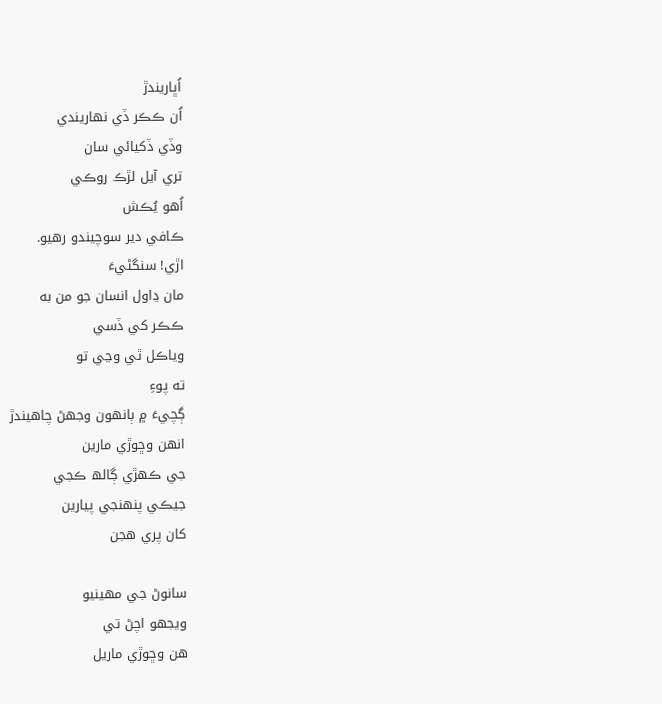اُڀاريندڙ
اُن ڪڪر ڏي نھاريندي
وڏي ڏکيائي سان
تري آيل لڙڪ روڪي
اُھو يُڪش
ڪافي دير سوچيندو رھيو.
اڙي! سنگڻيءَ
مان ڍاول انسان جو من به
ڪڪر کي ڏسي
وياڪل ٿي وڃي تو
ته پوءِ
ڳچيءَ ۾ ٻانھون وجھڻ چاھيندڙ
انھن وڇوڙي مارين
جي ڪھڙي ڳالھ ڪجي
جيڪي پنھنجي پيارين
کان پري ھجن

سانوڻ جي مھينيو
ويجھو اچڻ تي
ھن وڇوڙي ماريل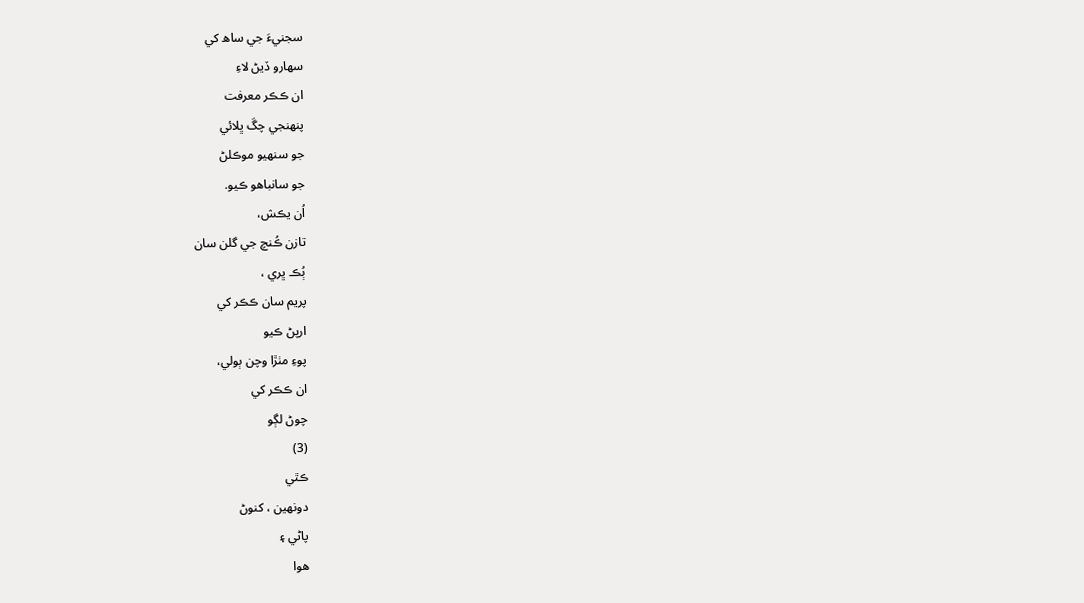سجنيءَ جي ساھ کي
سھارو ڏيڻ لاءِ
ان ڪڪر معرفت
پنھنجي چڱ ڀلائي
جو سنھيو موڪلڻ
جو سانباھو ڪيو.
اُن يڪش،
تازن ڪُنچ جي گلن سان
ٻُڪ ڀري ،
پريم سان ڪڪر کي
ارپڻ ڪيو
پوءِ مٺڙا وچن ٻولي،
ان ڪڪر کي
چوڻ لڳو
(3)
ڪٿي
دونھين ، کنوڻ
پاڻي ۽
ھوا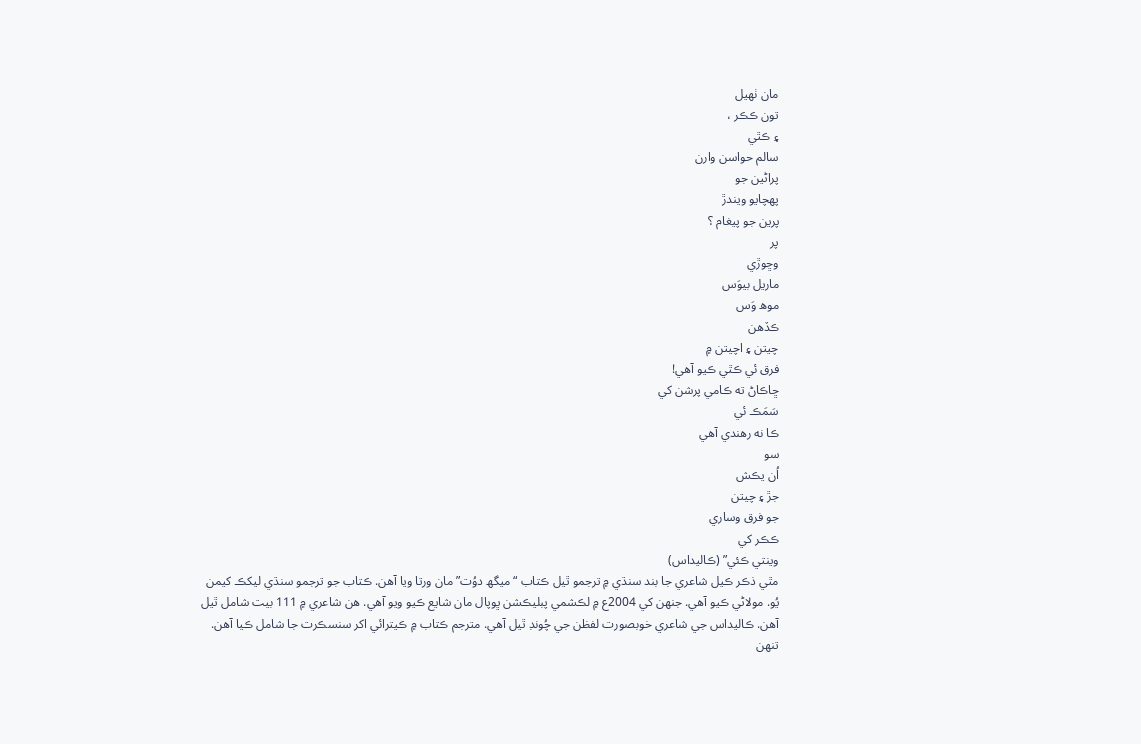مان ٺھيل
تون ڪڪر ،
۽ ڪٿي
سالم حواسن وارن
پراڻين جو
پھچايو ويندڙ
پرين جو پيغام ؟
پر
وڇوڙي
ماريل بيوَس
موھ وَس
ڪڏھن
چيتن ۽ اچيتن ۾
فرق ئي ڪٿي ڪيو آھي!
ڇاڪاڻ ته ڪامي پرشن کي
سَمَڪ ئي
ڪا نه رھندي آھي
سو
اُن يڪش
جڙ ۽ چيتن
جو فرق وساري
ڪڪر کي
وينتي ڪئي” (ڪاليداس)
مٿي ذڪر ڪيل شاعري جا بند سنڌي ۾ ترجمو ٿيل ڪتاب “ميگھ دوُت” مان ورتا ويا آھن. ڪتاب جو ترجمو سنڌي ليکڪ کيمن يُو. مولاڻي ڪيو آھي. جنھن کي 2004ع ۾ لڪشمي پبليڪشن ڀوپال مان شايع ڪيو ويو آھي. ھن شاعري ۾ 111 بيت شامل ٿيل آھن. ڪاليداس جي شاعري خوبصورت لفظن جي چُونڊ ٿيل آھي. مترجم ڪتاب ۾ ڪيترائي اکر سنسڪرت جا شامل ڪيا آھن. تنھن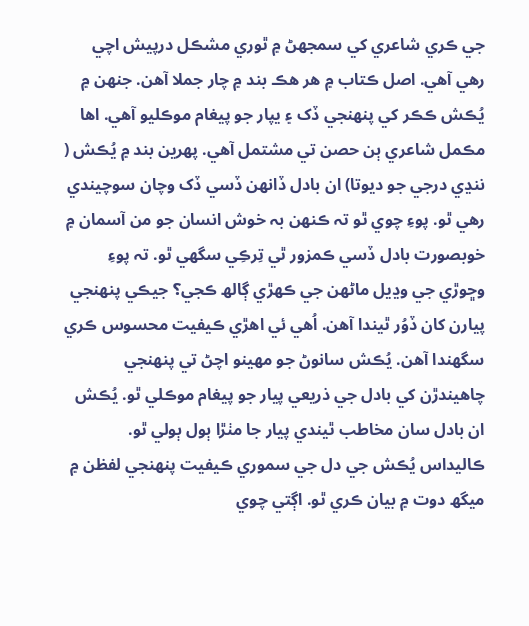جي ڪري شاعري کي سمجھڻ ۾ ٿوري مشڪل درپيش اچي رھي آھي. اصل ڪتاب ۾ ھر ھڪ بند ۾ چار جملا آھن. جنھن ۾ يُڪش ڪڪر کي پنھنجي ڏک ۽ يپار جو پيغام موڪليو آھي. اھا مڪمل شاعري ٻن حصن تي مشتمل آھي. پھرين بند ۾ يُڪش ( ننڍي درجي جو ديوتا) ان بادل ڏانھن ڏسي ڏک وچان سوچيندي رھي ٿو. پوءِ چوي ٿو تہ ڪنھن بہ خوش انسان جو من آسمان ۾ خوبصورت بادل ڏسي ڪمزور ٿي تِرڪِي سگھي ٿو. تہ پوءِ وڇوڙي جي وڍيل ماڻھن جي ڪھڙي ڳالھ ڪجي؟ جيڪي پنھنجي پيارن کان ڏوُر ٿيندا آھن. اُھي ئي اھڙي ڪيفيت محسوس ڪري سگھندا آھن. يُڪش سانوڻ جو مھينو اچڻ تي پنھنجي چاھيندڙن کي بادل جي ذريعي پيار جو پيغام موڪلي ٿو. يُڪش ان بادل سان مخاطب ٿيندي پيار جا مٺڙا ٻول ٻولي ٿو. ڪاليداس يُڪش جي دل جي سموري ڪيفيت پنھنجي لفظن ۾ ميگھ دوت ۾ بيان ڪري ٿو. اڳتي چوي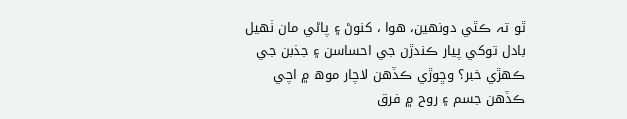ٿو تہ ڪٿي دونھين، ھوا ، کنوڻ ۽ پاڻي مان ٺھيل بادل توکي پيار ڪندڙن جي احساسن ۽ جذبن جي ڪھڙي خبر؟ وڇوڙي ڪڏھن لاچار موھ ۾ اچي ڪڏھن جسم ۽ روح ۾ فرق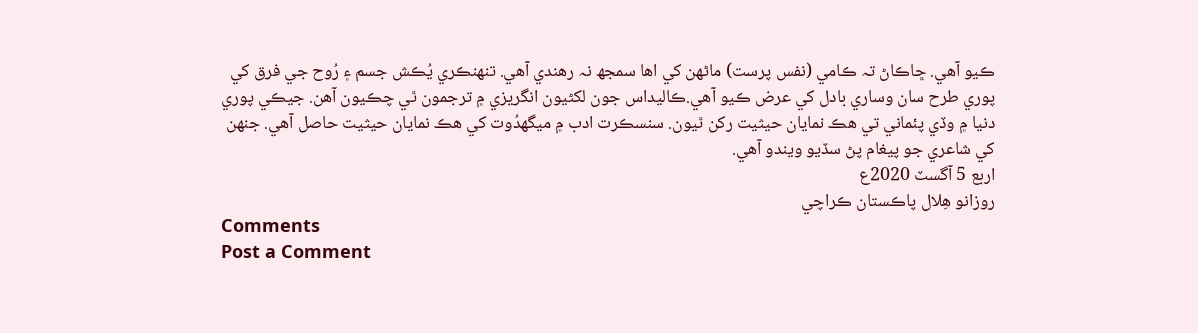ڪيو آھي. ڇاڪاڻ تہ ڪامي (نفس پرست) ماڻھن کي اھا سمجھ نہ رھندي آھي. تنھنڪري يُڪش جسم ۽ رُوح جي فرق کي پوري طرح سان وساري بادل کي عرض ڪيو آھي.ڪاليداس جون لکڻيون انگريزي ۾ ترجمون ٿي چڪيون آھن. جيڪي پوري دنيا ۾ وڏي پئماني تي ھڪ نمايان حيثيت رکن ٿيون. سنسڪرت ادب ۾ ميگھدُوت کي ھڪ نمايان حيثيت حاصل آھي. جنھن کي شاعري جو پيغام پڻ سڏيو ويندو آھي.
اربع 5 آگسٽ 2020ع
روزانو ھِلال پاڪستان ڪراچي
Comments
Post a Comment